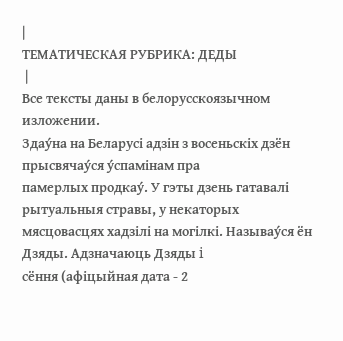|
ТЕМАТИЧЕСКАЯ РУБРИКА: ДЕДЫ
 |
Все тексты даны в белорусскоязычном изложении.
Здаýна на Беларусi адзiн з восеньскiх дзён прысвячаýся ýспамiнам пра
памерлых продкаý. У гэты дзень гатавалi рытуальныя стравы, у некаторых
мясцовасцях хадзiлi на могiлкi. Называýся ён Дзяды. Адзначаюць Дзяды i
сёння (афiцыйная дата - 2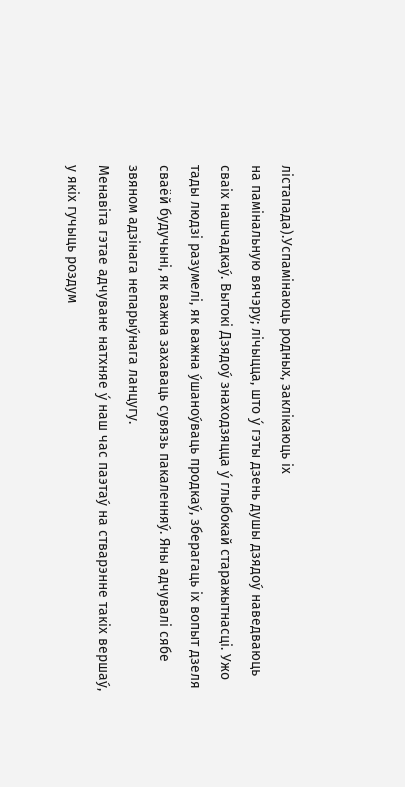лiстапада).Успамiнаюць родных, заклiкаюць iх
на памiнальную вячэру; лiчыцца, што ý гэты дзень душы дзядоý наведваюць
сваiх нашчадкаý. Вытокi Дзядоý знаходзяцца ý глыбокай старажытнасцi. Ужо
тады людзi разумелi, як важна ýшаноýваць продкаý, зберагаць iх вопыт дзеля
сваёй будучынi, як важна захаваць сувязь пакаленняý. Яны адчувалi сябе
звяном адзiнага непарыýнага ланцугу.
Менавiта гэтае адчуване натхняе ý наш час паэтаý на стварэнне такiх вершаý,
у якiх гучыць роздум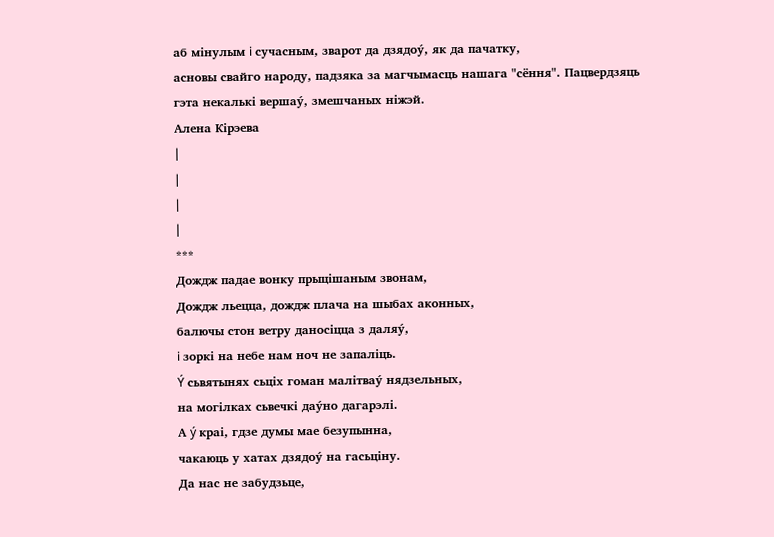аб мiнулым i сучасным, зварот да дзядоý, як да пачатку,
асновы свайго народу, падзяка за магчымасць нашага "сёння". Пацвердзяць
гэта некалькi вершаý, змешчаных нiжэй.
Алена Кiрэева
|
|
|
|
***
Дождж падае вонку прыцiшаным звонам,
Дождж льецца, дождж плача на шыбах аконных,
балючы стон ветру даносiцца з даляý,
i зоркi на небе нам ноч не запалiць.
Ý сьвятынях сьцiх гоман малiтваý нядзельных,
на могiлках сьвечкi даýно дагарэлi.
А ý краi, гдзе думы мае безупынна,
чакаюць у хатах дзядоý на гасьцiну.
Да нас не забудзьце,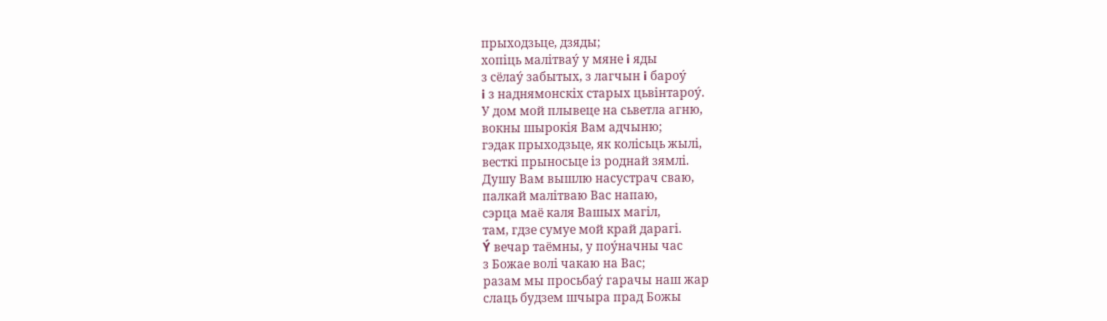прыходзьце, дзяды;
хопiць малiтваý у мяне i яды
з сёлаý забытых, з лагчын i бароý
i з наднямонскiх старых цьвiнтароý.
У дом мой плывеце на сьветла агню,
вокны шырокiя Вам адчыню;
гэдак прыходзьце, як колiсьць жылi,
весткi прыносьце iз роднай зямлi.
Душу Вам вышлю насустрач сваю,
палкай малiтваю Вас напаю,
сэрца маё каля Вашых магiл,
там, гдзе сумуе мой край дарагi.
Ý вечар таёмны, у поýначны час
з Божае волi чакаю на Вас;
разам мы просьбаý гарачы наш жар
слаць будзем шчыра прад Божы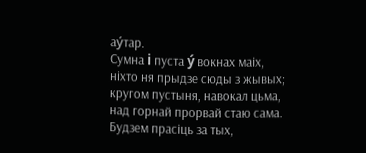аýтар.
Сумна i пуста ý вокнах маiх,
нiхто ня прыдзе сюды з жывых;
кругом пустыня, навокал цьма,
над горнай прорвай стаю сама.
Будзем прасiць за тых,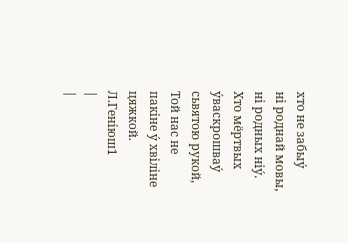хто не забыý
нi роднай мовы, нi родных нiý.
Хто мёртвых ýваскрошваý сьвятою рукой,
Той нас не пакiне ý хвiлiне цяжкой.
Л.Генiюш1
|
|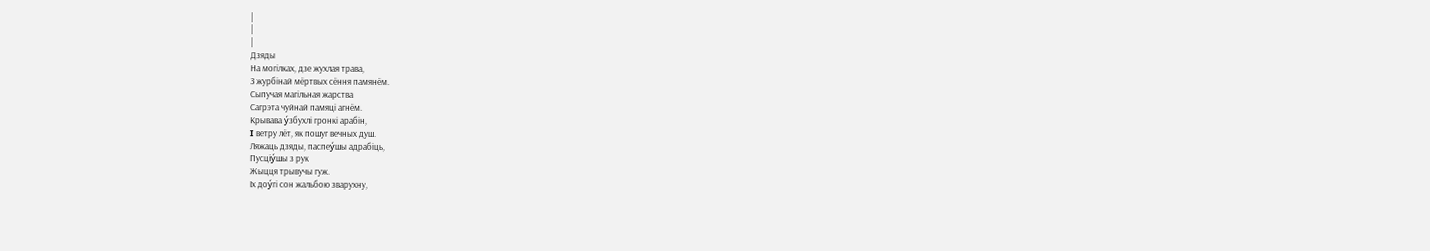|
|
|
Дзяды
На могiлках, дзе жухлая трава,
З журбiнай мёртвых сёння памянём.
Сыпучая магiльная жарства
Сагрэта чуйнай памяцi агнём.
Крывава ýзбухлi гронкi арабiн,
I ветру лёт, як пошуг вечных душ.
Ляжаць дзяды, паспеýшы адрабiць,
Пусцiýшы з рук
Жыцця трывучы гуж.
Iх доýгi сон жальбою зварухну,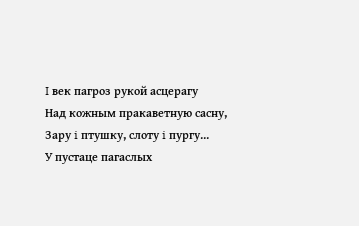I век пагроз рукой асцерагу
Над кожным пракаветную сасну,
Зару i птушку, слоту i пургу...
У пустаце пагаслых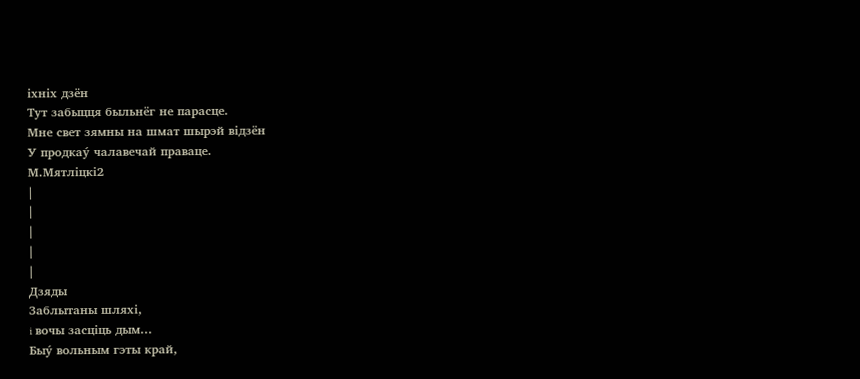iхнiх дзён
Тут забыцця быльнёг не парасце.
Мне свет зямны на шмат шырэй вiдзён
У продкаý чалавечай праваце.
М.Мятлiцкi2
|
|
|
|
|
Дзяды
Заблытаны шляхi,
i вочы засцiць дым...
Быý вольным гэты край,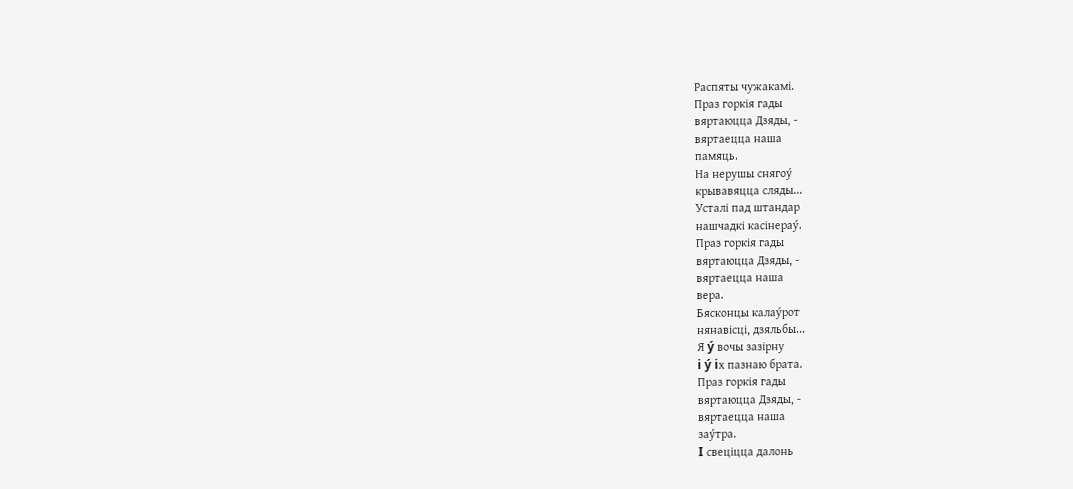Распяты чужакамi.
Праз горкiя гады
вяртаюцца Дзяды, -
вяртаецца наша
памяць.
На нерушы снягоý
крывавяцца сляды...
Усталi пад штандар
нашчадкi касiнераý.
Праз горкiя гады
вяртаюцца Дзяды, -
вяртаецца наша
вера.
Бясконцы калаýрот
нянавiсцi, дзяльбы...
Я ý вочы зазiрну
i ý iх пазнаю брата.
Праз горкiя гады
вяртаюцца Дзяды, -
вяртаецца наша
заýтра.
I свецiцца далонь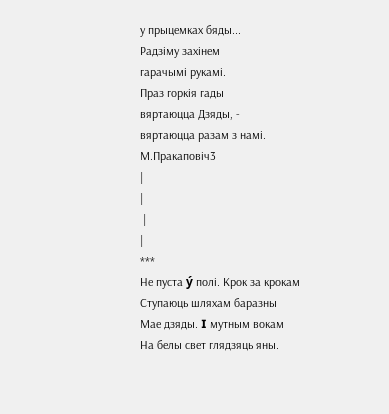у прыцемках бяды...
Радзiму захiнем
гарачымi рукамi.
Праз горкiя гады
вяртаюцца Дзяды, -
вяртаюцца разам з намi.
М.Пракаповiч3
|
|
 |
|
***
Не пуста ý полi. Крок за крокам
Ступаюць шляхам баразны
Мае дзяды. I мутным вокам
На белы свет глядзяць яны.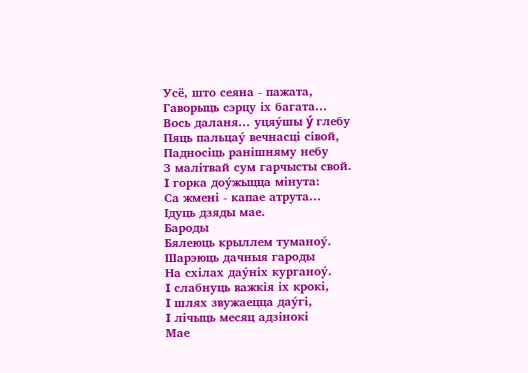Усё, што сеяна - пажата,
Гаворыць сэрцу iх багата...
Вось даланя... уцяýшы ý глебу
Пяць пальцаý вечнасцi сiвой,
Падносiць ранiшняму небу
З малiтвай сум гарчысты свой.
I горка доýжыцца мiнута:
Са жменi - капае атрута...
Iдуць дзяды мае.
Бароды
Бялеюць крыллем туманоý.
Шарэюць дачныя гароды
На схiлах даýнiх курганоý.
I слабнуць важкiя iх крокi,
I шлях звужаецца даýгi,
I лiчыць месяц адзiнокi
Мае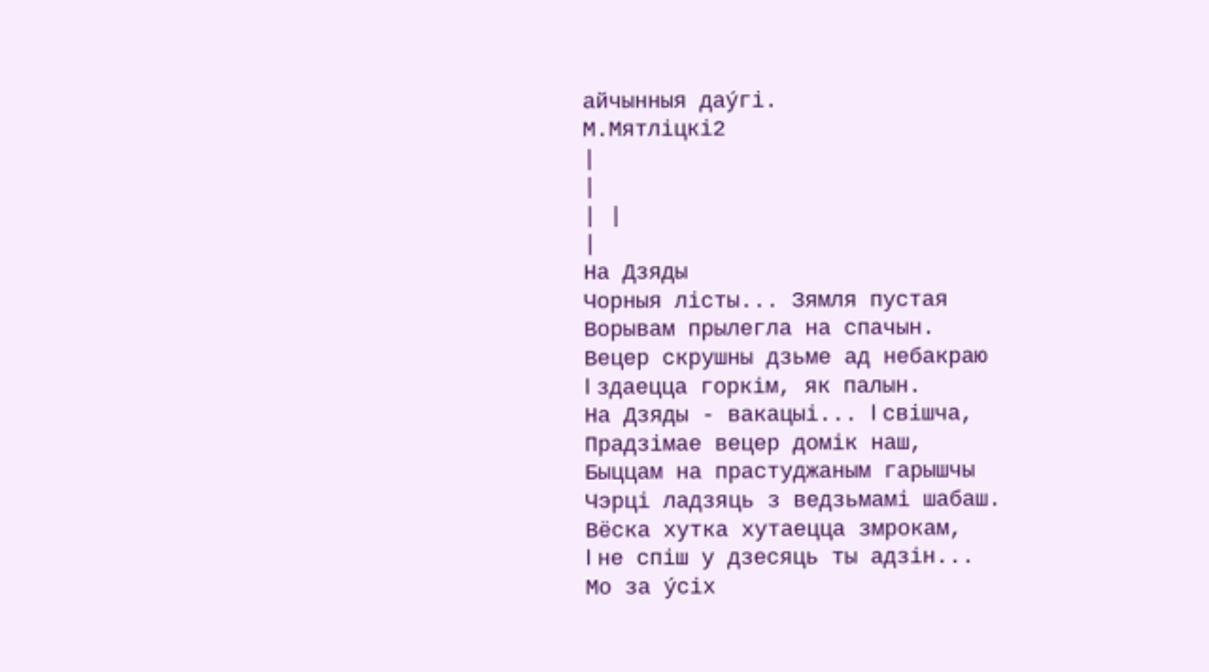айчынныя даýгi.
М.Мятлiцкi2
|
|
| |
|
На Дзяды
Чорныя лiсты... Зямля пустая
Ворывам прылегла на спачын.
Вецер скрушны дзьме ад небакраю
I здаецца горкiм, як палын.
На Дзяды - вакацыi... I свiшча,
Прадзiмае вецер домiк наш,
Быццам на прастуджаным гарышчы
Чэрцi ладзяць з ведзьмамi шабаш.
Вёска хутка хутаецца змрокам,
I не спiш у дзесяць ты адзiн...
Мо за ýсiх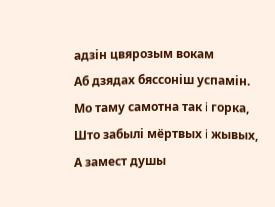адзiн цвярозым вокам
Аб дзядах бяссонiш успамiн.
Мо таму самотна так i горка,
Што забылi мёртвых i жывых,
А замест душы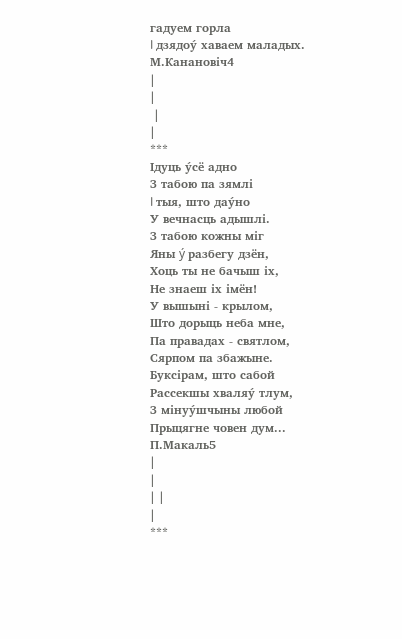гадуем горла
I дзядоý хаваем маладых.
М.Канановiч4
|
|
 |
|
***
Iдуць ýсё адно
З табою па зямлi
I тыя, што даýно
У вечнасць адышлi.
З табою кожны мiг
Яны ý разбегу дзён,
Хоць ты не бачыш iх,
Не знаеш iх iмён!
У вышынi - крылом,
Што дорыць неба мне,
Па правадах - святлом,
Сярпом па збажыне.
Буксiрам, што сабой
Рассекшы хваляý тлум,
З мiнуýшчыны любой
Прыцягне човен дум...
П.Макаль5
|
|
| |
|
***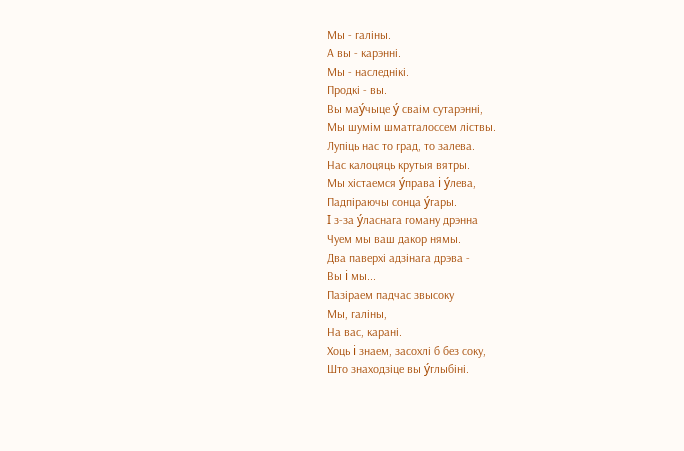Мы - галiны.
А вы - карэннi.
Мы - наследнiкi.
Продкi - вы.
Вы маýчыце ý сваiм сутарэннi,
Мы шумiм шматгалоссем лiствы.
Лупiць нас то град, то залева.
Нас калоцяць крутыя вятры.
Мы хiстаемся ýправа i ýлева,
Падпiраючы сонца ýгары.
I з-за ýласнага гоману дрэнна
Чуем мы ваш дакор нямы.
Два паверхi адзiнага дрэва -
Вы i мы...
Пазiраем падчас звысоку
Мы, галiны,
На вас, каранi.
Хоць i знаем, засохлi б без соку,
Што знаходзiце вы ýглыбiнi.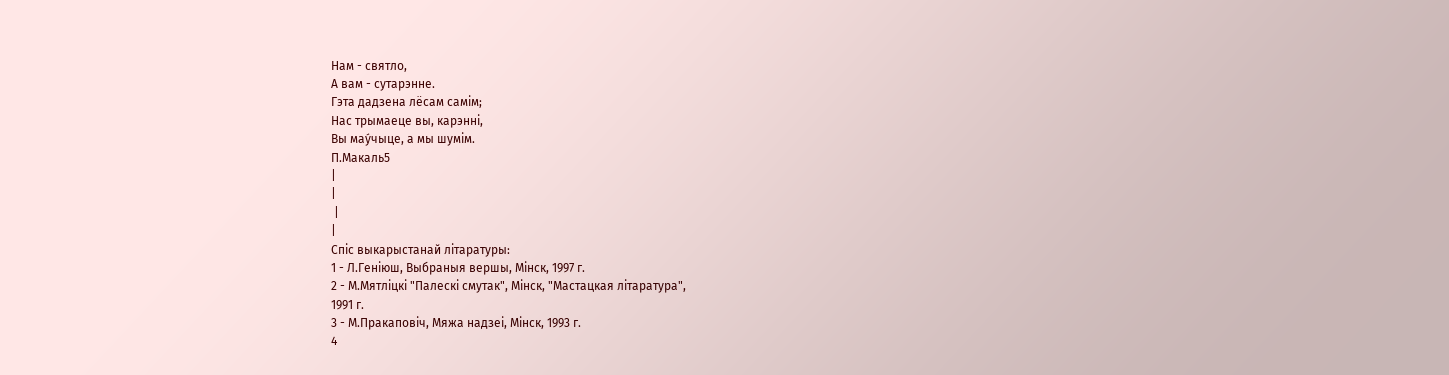Нам - святло,
А вам - сутарэнне.
Гэта дадзена лёсам самiм;
Нас трымаеце вы, карэннi,
Вы маýчыце, а мы шумiм.
П.Макаль5
|
|
 |
|
Спiс выкарыстанай лiтаратуры:
1 - Л.Генiюш, Выбраныя вершы, Мiнск, 1997 г.
2 - М.Мятлiцкi "Палескi смутак", Мiнск, "Мастацкая лiтаратура",
1991 г.
3 - М.Пракаповiч, Мяжа надзеi, Мiнск, 1993 г.
4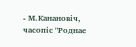- М.Канановiч, часопiс "Роднае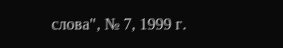слова", № 7, 1999 г.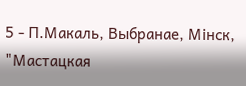5 - П.Макаль, Выбранае, Мiнск, "Мастацкая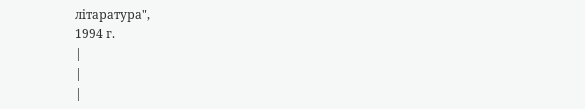лiтаратура",
1994 г.
|
|
|